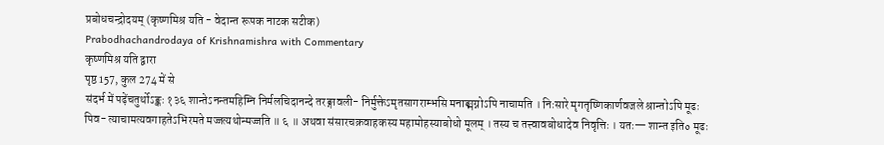प्रबोधचन्द्रोदयम् (कृष्णमिश्र यति - वेदान्त रूपक नाटक सटीक)
Prabodhachandrodaya of Krishnamishra with Commentary
कृष्णमिश्र यति द्वारा
पृष्ठ 157, कुल 274 में से
संदर्भ में पढ़ेंचतुर्थोऽङ्कः १३६ शान्तेऽनन्तमहिम्नि निर्मलचिदानन्दे तरङ्गावली- निर्मुक्तेऽमृतसागराम्भसि मनाङ्मग्नोऽपि नाचामति । निःसारे मृगतृष्णिकार्णवजले श्रान्तोऽपि मूढः पिव- त्याचामत्यवगाहतेऽभिरमते मज्जत्यथोन्मज्जति ॥ ६ ॥ अथवा संसारचक्रवाहकस्य महामोहस्याबोधो मूलम् । तस्य च तत्त्वावबोधादेव निवृत्तिः । यतः— शान्त इति० मूढः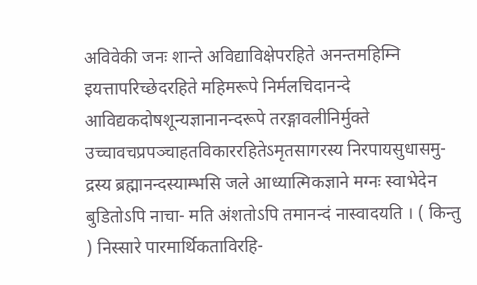अविवेकी जनः शान्ते अविद्याविक्षेपरहिते अनन्तमहिम्नि इयत्तापरिच्छेदरहिते महिमरूपे निर्मलचिदानन्दे आविद्यकदोषशून्यज्ञानानन्दरूपे तरङ्गावलीनिर्मुक्ते उच्चावचप्रपञ्चाहतविकाररहितेऽमृतसागरस्य निरपायसुधासमु- द्रस्य ब्रह्मानन्दस्याम्भसि जले आध्यात्मिकज्ञाने मग्नः स्वाभेदेन बुडितोऽपि नाचा- मति अंशतोऽपि तमानन्दं नास्वादयति । ( किन्तु ) निस्सारे पारमार्थिकताविरहि-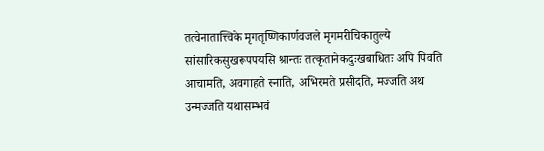तत्वेनातात्त्विके मृगतृष्णिकार्णवजले मृगमरीचिकातुल्ये सांसारिकसुखरूपपयसि श्रान्तः तत्कृतानेकदुःखबाधितः अपि पिवति आचामति, अवगाहते स्नाति, अभिरमते प्रसीदति, मज्जति अथ उन्मज्जति यथासम्भवं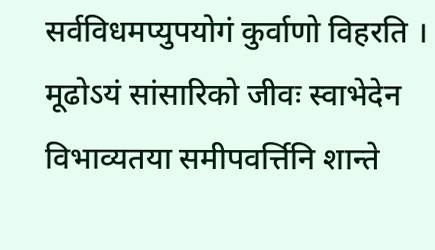सर्वविधमप्युपयोगं कुर्वाणो विहरति । मूढोऽयं सांसारिको जीवः स्वाभेदेन विभाव्यतया समीपवर्त्तिनि शान्ते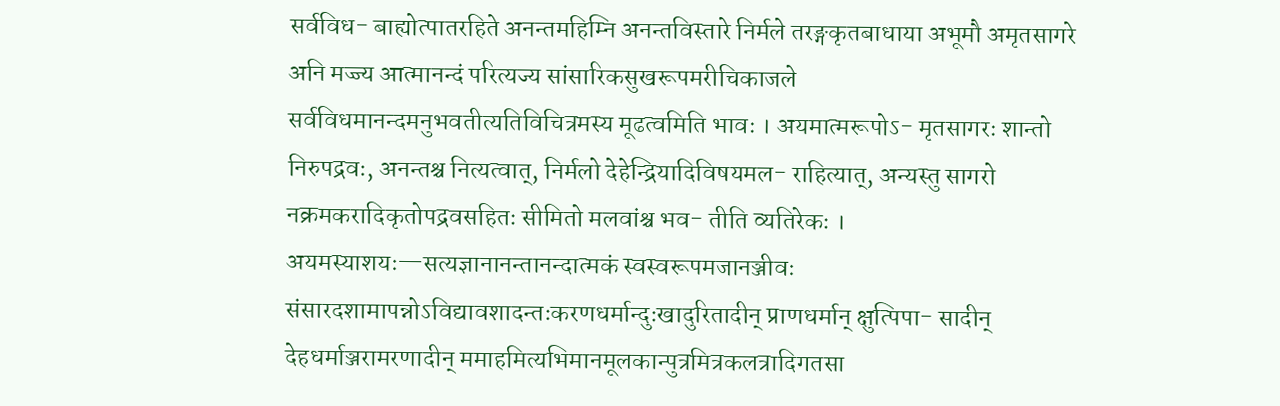सर्वविध- बाह्योत्पातरहिते अनन्तमहिम्नि अनन्तविस्तारे निर्मले तरङ्गकृतबाधाया अभूमौ अमृतसागरे अनि मज्ज्य आत्मानन्दं परित्यज्य सांसारिकसुखरूपमरीचिकाजले सर्वविधमानन्दमनुभवतीत्यतिविचित्रमस्य मूढत्वमिति भावः । अयमात्मरूपोऽ- मृतसागरः शान्तो निरुपद्रवः, अनन्तश्च नित्यत्वात्, निर्मलो देहेन्द्रियादिविषयमल- राहित्यात्, अन्यस्तु सागरो नक्रमकरादिकृतोपद्रवसहितः सीमितो मलवांश्च भव- तीति व्यतिरेकः । अयमस्याशयः—सत्यज्ञानानन्तानन्दात्मकं स्वस्वरूपमजानञ्जीवः संसारदशामापन्नोऽविद्यावशादन्तःकरणधर्मान्दुःखादुरितादीन् प्राणधर्मान् क्षुत्पिपा- सादीन् देहधर्माञ्जरामरणादीन् ममाहमित्यभिमानमूलकान्पुत्रमित्रकलत्रादिगतसा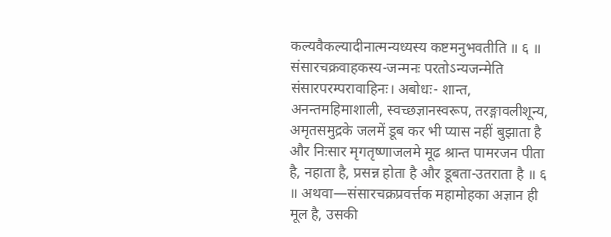कल्यवैकल्यादीनात्मन्यध्यस्य कष्टमनुभवतीति ॥ ६ ॥ संसारचक्रवाहकस्य-जन्मनः परतोऽन्यजन्मेति संसारपरम्परावाहिनः। अबोधः- शान्त, अनन्तमहिमाशाली, स्वच्छज्ञानस्वरूप, तरङ्गावलीशून्य, अमृतसमुद्रके जलमें डूब कर भी प्यास नहीं बुझाता है और निःसार मृगतृष्णाजलमे मूढ श्रान्त पामरजन पीता है, नहाता है, प्रसन्न होता है और डूबता-उतराता है ॥ ६ ॥ अथवा—संसारचक्रप्रवर्त्तक महामोहका अज्ञान ही मूल है, उसकी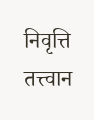निवृत्ति तत्त्वान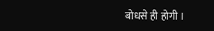बोधसे ही होगी ।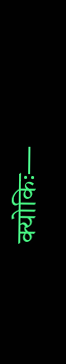क्योकिः—